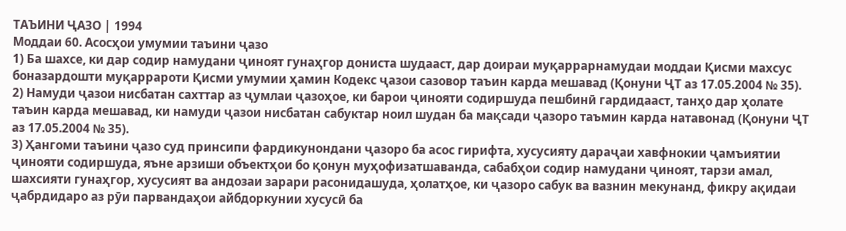ТАЪИНИ ҶАЗО | 1994
Моддаи 60. Асосҳои умумии таъини ҷазо
1) Ба шахсе, ки дар содир намудани ҷиноят гунаҳгор дониста шудааст, дар доираи муқаррарнамудаи моддаи Қисми махсус боназардошти муқаррароти Қисми умумии ҳамин Кодекс ҷазои сазовор таъин карда мешавад (Қонуни ҶТ аз 17.05.2004 № 35).
2) Намуди ҷазои нисбатан сахттар аз ҷумлаи ҷазоҳое, ки барои ҷинояти содиршуда пешбинӣ гардидааст, танҳо дар ҳолате таъин карда мешавад, ки намуди ҷазои нисбатан сабуктар ноил шудан ба мақсади ҷазоро таъмин карда натавонад (Қонуни ҶТ аз 17.05.2004 № 35).
3) Ҳангоми таъини ҷазо суд принсипи фардикунондани ҷазоро ба асос гирифта, хусусияту дараҷаи хавфнокии ҷамъиятии ҷинояти содиршуда, яъне арзиши объектҳои бо қонун муҳофизатшаванда, сабабҳои содир намудани ҷиноят, тарзи амал, шахсияти гунаҳгор, хусусият ва андозаи зарари расонидашуда, ҳолатҳое, ки ҷазоро сабук ва вазнин мекунанд, фикру ақидаи ҷабрдидаро аз рӯи парвандаҳои айбдоркунии хусусӣ ба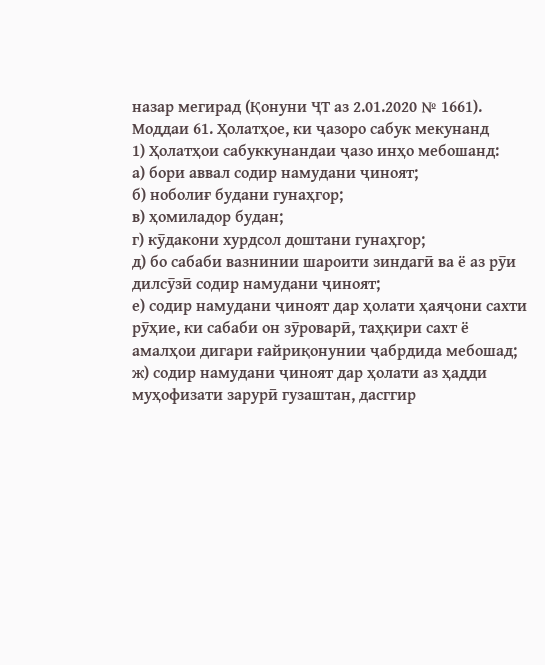назар мегирад (Қонуни ҶТ аз 2.01.2020 № 1661).
Моддаи 61. Ҳолатҳое, ки ҷазоро сабук мекунанд
1) Ҳолатҳои сабуккунандаи ҷазо инҳо мебошанд:
а) бори аввал содир намудани ҷиноят;
б) ноболиғ будани гунаҳгор;
в) ҳомиладор будан;
г) кӯдакони хурдсол доштани гунаҳгор;
д) бо сабаби вазнинии шароити зиндагӣ ва ё аз рӯи дилсӯзӣ содир намудани ҷиноят;
е) содир намудани ҷиноят дар ҳолати ҳаяҷони сахти рӯҳие, ки сабаби он зӯроварӣ, таҳқири сахт ё амалҳои дигари ғайриқонунии ҷабрдида мебошад;
ж) содир намудани ҷиноят дар ҳолати аз ҳадди муҳофизати зарурӣ гузаштан, дасггир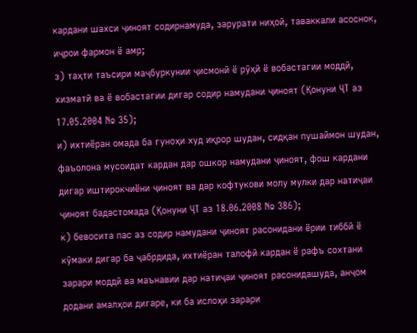кардани шахси ҷиноят содирнамуда, зарурати ниҳоӣ, таваккали асоснок, иҷрои фармон ё амр;
з) таҳти таъсири маҷбуркунии ҷисмонӣ ё рӯҳӣ ё вобастагии моддӣ, хизматӣ ва ё вобастагии дигар содир намудани ҷиноят (Қонуни ҶТ аз 17.05.2004 № 35);
и) ихтиёран омада ба гуноҳи худ иқрор шудан, сидқан пушаймон шудан, фаъолона мусоидат кардан дар ошкор намудани ҷиноят, фош кардани дигар иштирокчиёни ҷиноят ва дар кофтукови молу мулки дар натиҷаи ҷиноят бадастомада (Қонуни ҶТ аз 18.06.2008 № 386);
к) бевосита пас аз содир намудани ҷиноят расонидани ёрии тиббӣ ё кӯмаки дигар ба ҷабрдида, ихтиёран талофӣ кардан ё рафъ сохтани зарари моддӣ ва маънавии дар натиҷаи ҷиноят расонидашуда, анҷом додани амалҳои дигаре, ки ба ислоҳи зарари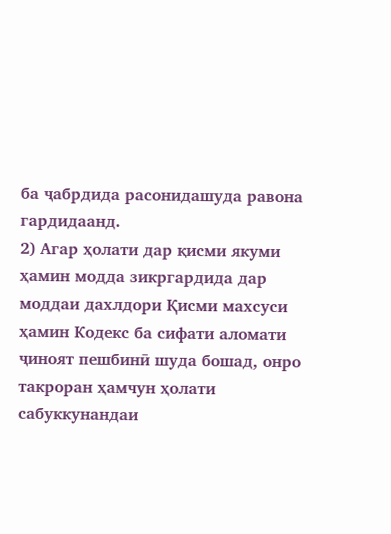ба ҷабрдида расонидашуда равона гардидаанд.
2) Агар ҳолати дар қисми якуми ҳамин модда зикргардида дар моддаи дахлдори Қисми махсуси ҳамин Кодекс ба сифати аломати ҷиноят пешбинӣ шуда бошад, онро такроран ҳамчун ҳолати сабуккунандаи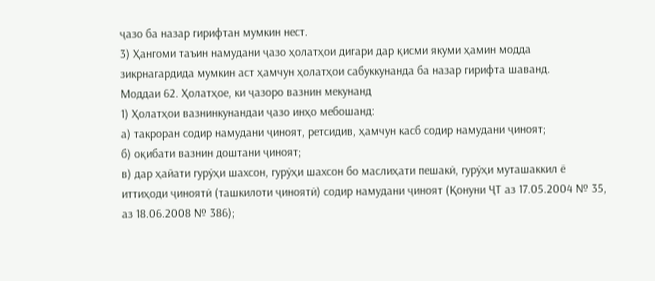ҷазо ба назар гирифтан мумкин нест.
3) Ҳангоми таъин намудани ҷазо ҳолатҳои дигари дар қисми якуми ҳамин модда зикрнагардида мумкин аст ҳамчун ҳолатҳои сабуккунанда ба назар гирифта шаванд.
Моддаи 62. Ҳолатҳое, ки ҷазоро вазнин мекунанд
1) Ҳолатҳои вазнинкунандаи ҷазо инҳо мебошанд:
а) такроран содир намудани ҷиноят, ретсидив, ҳамчун касб содир намудани ҷиноят;
б) оқибати вазнин доштани ҷиноят;
в) дар ҳайати гурӯҳи шахсон, гурӯҳи шахсон бо маслиҳати пешакӣ, гурӯҳи муташаккил ё иттиҳоди ҷиноятӣ (ташкилоти ҷиноятӣ) содир намудани ҷиноят (Қонуни ҶТ аз 17.05.2004 № 35, аз 18.06.2008 № 386);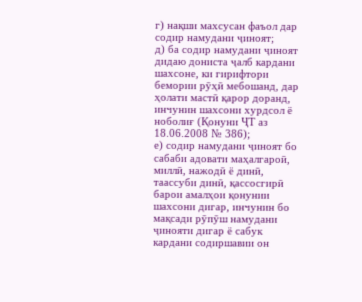г) нақши махсусан фаъол дар содир намудани ҷиноят;
д) ба содир намудани ҷиноят дидаю дониста ҷалб кардани шахсоне, ки гирифтори бемории рӯҳӣ мебошанд, дар ҳолати мастӣ қарор доранд, инчунин шахсони хурдсол ё ноболиғ (Қонуни ҶТ аз 18.06.2008 № 386);
е) содир намудани ҷиноят бо сабаби адовати маҳалгароӣ, миллӣ, нажодӣ ё динӣ, таассуби динӣ, қассосгирӣ барои амалҳои қонунии шахсони дигар, инчунин бо мақсади рӯпӯш намудани ҷинояти дигар ё сабук кардани содиршавии он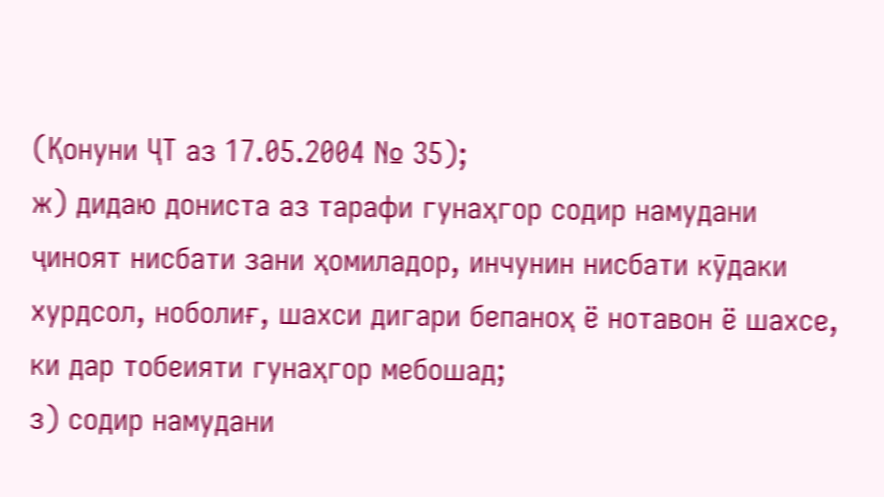(Қонуни ҶТ аз 17.05.2004 № 35);
ж) дидаю дониста аз тарафи гунаҳгор содир намудани ҷиноят нисбати зани ҳомиладор, инчунин нисбати кӯдаки хурдсол, ноболиғ, шахси дигари бепаноҳ ё нотавон ё шахсе, ки дар тобеияти гунаҳгор мебошад;
з) содир намудани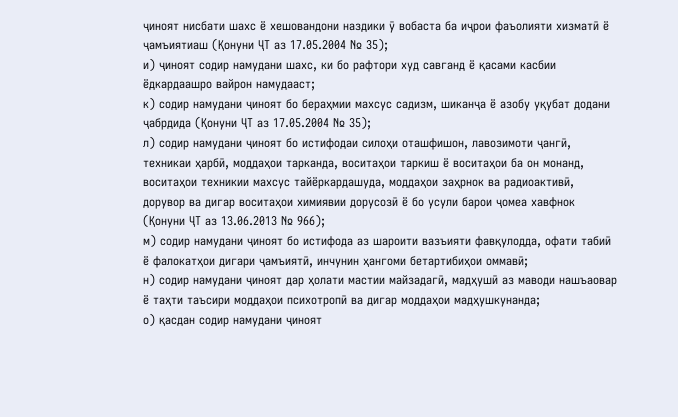ҷиноят нисбати шахс ё хешовандони наздики ӯ вобаста ба иҷрои фаъолияти хизматӣ ё ҷамъиятиаш (Қонуни ҶТ аз 17.05.2004 № 35);
и) ҷиноят содир намудани шахс, ки бо рафтори худ савганд ё қасами касбии ёдкардаашро вайрон намудааст;
к) содир намудани ҷиноят бо бераҳмии махсус садизм, шиканҷа ё азобу уқубат додани ҷабрдида (Қонуни ҶТ аз 17.05.2004 № 35);
л) содир намудани ҷиноят бо истифодаи силоҳи оташфишон, лавозимоти ҷангӣ, техникаи ҳарбӣ, моддаҳои тарканда, воситаҳои таркиш ё воситаҳои ба он монанд, воситаҳои техникии махсус тайёркардашуда, моддаҳои заҳрнок ва радиоактивӣ, дорувор ва дигар воситаҳои химиявии дорусозӣ ё бо усули барои ҷомеа хавфнок (Қонуни ҶТ аз 13.06.2013 № 966);
м) содир намудани ҷиноят бо истифода аз шароити вазъияти фавқулодда, офати табиӣ ё фалокатҳои дигари ҷамъиятӣ, инчунин ҳангоми бетартибиҳои оммавӣ;
н) содир намудани ҷиноят дар ҳолати мастии майзадагӣ, мадҳушӣ аз маводи нашъаовар ё таҳти таъсири моддаҳои психотропӣ ва дигар моддаҳои мадҳушкунанда;
о) қасдан содир намудани ҷиноят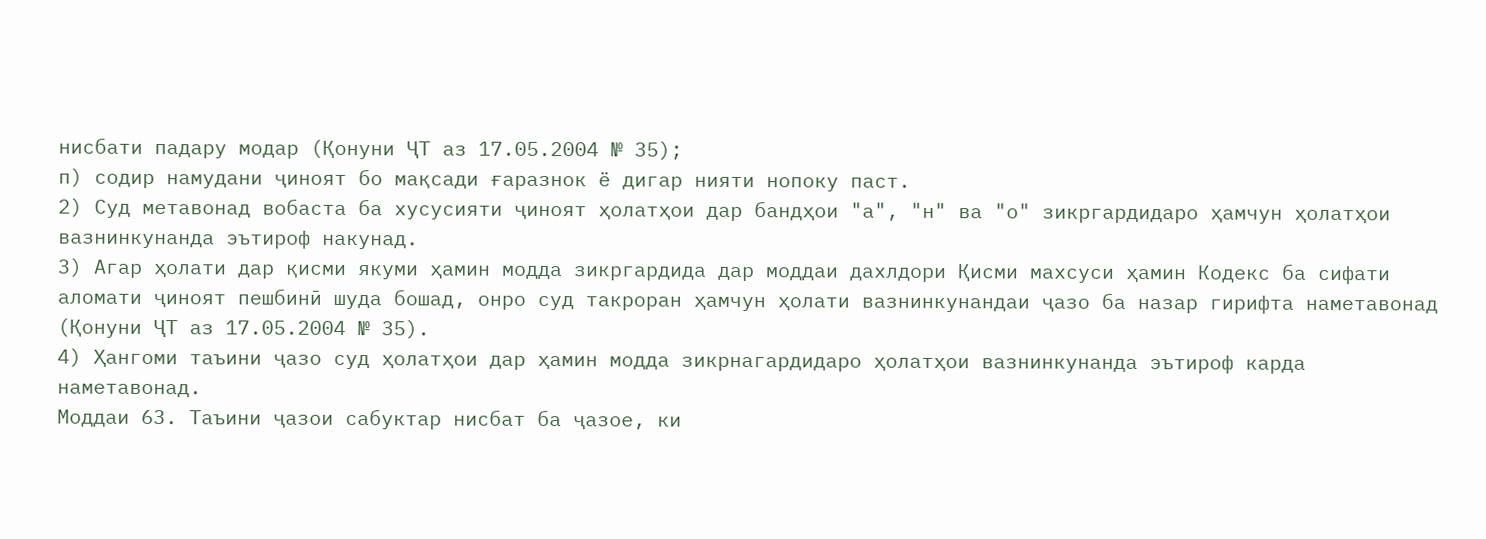нисбати падару модар (Қонуни ҶТ аз 17.05.2004 № 35);
п) содир намудани ҷиноят бо мақсади ғаразнок ё дигар нияти нопоку паст.
2) Суд метавонад вобаста ба хусусияти ҷиноят ҳолатҳои дар бандҳои "а", "н" ва "о" зикргардидаро ҳамчун ҳолатҳои вазнинкунанда эътироф накунад.
3) Агар ҳолати дар қисми якуми ҳамин модда зикргардида дар моддаи дахлдори Қисми махсуси ҳамин Кодекс ба сифати аломати ҷиноят пешбинӣ шуда бошад, онро суд такроран ҳамчун ҳолати вазнинкунандаи ҷазо ба назар гирифта наметавонад (Қонуни ҶТ аз 17.05.2004 № 35).
4) Ҳангоми таъини ҷазо суд ҳолатҳои дар ҳамин модда зикрнагардидаро ҳолатҳои вазнинкунанда эътироф карда наметавонад.
Моддаи 63. Таъини ҷазои сабуктар нисбат ба ҷазое, ки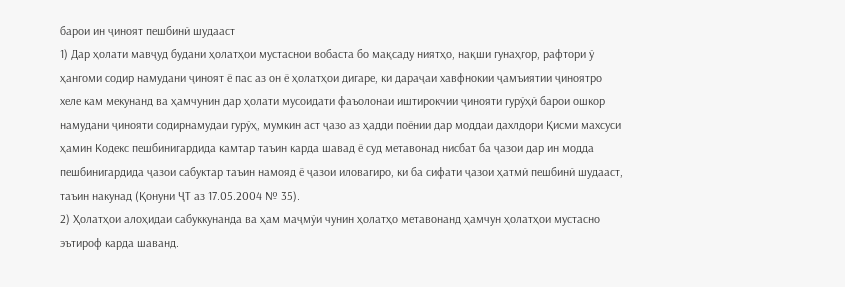барои ин ҷиноят пешбинӣ шудааст
1) Дар ҳолати мавҷуд будани ҳолатҳои мустаснои вобаста бо мақсаду ниятҳо, нақши гунаҳгор, рафтори ӯ ҳангоми содир намудани ҷиноят ё пас аз он ё ҳолатҳои дигаре, ки дараҷаи хавфнокии ҷамъиятии ҷиноятро хеле кам мекунанд ва ҳамчунин дар ҳолати мусоидати фаъолонаи иштирокчии ҷинояти гурӯҳӣ барои ошкор намудани ҷинояти содирнамудаи гурӯҳ, мумкин аст ҷазо аз ҳадди поёнии дар моддаи дахлдори Қисми махсуси ҳамин Кодекс пешбинигардида камтар таъин карда шавад ё суд метавонад нисбат ба ҷазои дар ин модда пешбинигардида ҷазои сабуктар таъин намояд ё ҷазои иловагиро, ки ба сифати ҷазои ҳатмӣ пешбинӣ шудааст, таъин накунад (Қонуни ҶТ аз 17.05.2004 № 35).
2) Ҳолатҳои алоҳидаи сабуккунанда ва ҳам маҷмӯи чунин ҳолатҳо метавонанд ҳамчун ҳолатҳои мустасно эътироф карда шаванд.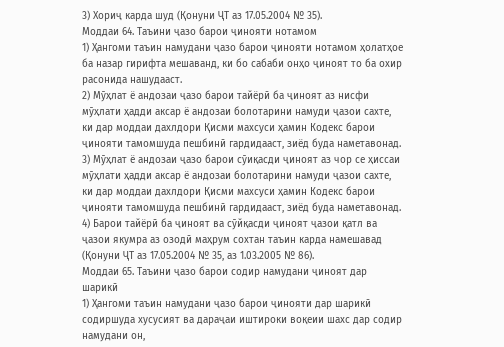3) Хориҷ карда шуд (Қонуни ҶТ аз 17.05.2004 № 35).
Моддаи 64. Таъини ҷазо барои ҷинояти нотамом
1) Ҳангоми таъин намудани ҷазо барои ҷинояти нотамом ҳолатҳое ба назар гирифта мешаванд, ки бо сабаби онҳо ҷиноят то ба охир расонида нашудааст.
2) Мӯҳлат ё андозаи ҷазо барои тайёрӣ ба ҷиноят аз нисфи мӯҳлати ҳадди аксар ё андозаи болотарини намуди ҷазои сахте, ки дар моддаи дахлдори Қисми махсуси ҳамин Кодекс барои ҷинояти тамомшуда пешбинӣ гардидааст, зиёд буда наметавонад.
3) Мӯҳлат ё андозаи ҷазо барои сӯиқасди ҷиноят аз чор се ҳиссаи мӯҳлати ҳадди аксар ё андозаи болотарини намуди ҷазои сахте, ки дар моддаи дахлдори Қисми махсуси ҳамин Кодекс барои ҷинояти тамомшуда пешбинӣ гардидааст, зиёд буда наметавонад.
4) Барои тайёрӣ ба ҷиноят ва сӯйқасди ҷиноят ҷазои қатл ва ҷазои якумра аз озодӣ маҳрум сохтан таъин карда намешавад (Қонуни ҶТ аз 17.05.2004 № 35, аз 1.03.2005 № 86).
Моддаи 65. Таъини ҷазо барои содир намудани ҷиноят дар шарикӣ
1) Ҳангоми таъин намудани ҷазо барои ҷинояти дар шарикӣ содиршуда хусусият ва дараҷаи иштироки воқеии шахс дар содир намудани он,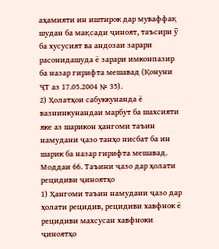аҳамияти ин иштирок дар муваффақ шудан ба мақсади ҷиноят, таъсири ӯ ба хусусият ва андозаи зарари расонидашуда ё зарари имконпазир ба назар гирифта мешавад (Қонуни ҶТ аз 17.05.2004 № 35).
2) Ҳолатҳои сабуккунанда ё вазнинкунандаи марбут ба шахсияти яке аз шарикон ҳангоми таъин намудани ҷазо танҳо нисбат ба ин шарик ба назар гирифта мешавад.
Моддаи 66. Таъини ҷазо дар ҳолати рецидиви ҷиноятҳо
1) Ҳангоми таъин намудани ҷазо дар ҳолати рецидив, рецидиви хавфнок ё рецидиви махсусан хавфноки ҷиноятҳо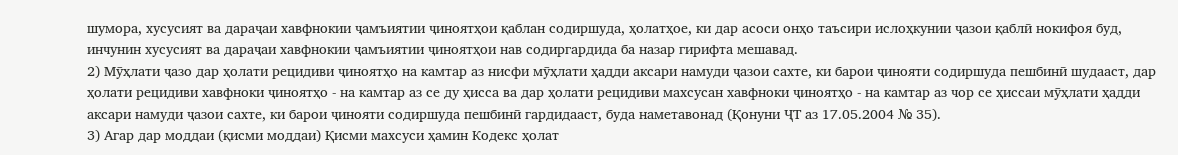шумора, хусусият ва дараҷаи хавфнокии ҷамъиятии ҷиноятҳои қаблан содиршуда, ҳолатҳое, ки дар асоси онҳо таъсири ислоҳкунии ҷазои қаблӣ нокифоя буд, инчунин хусусият ва дараҷаи хавфнокии ҷамъиятии ҷиноятҳои нав содиргардида ба назар гирифта мешавад.
2) Мӯҳлати ҷазо дар ҳолати рецидиви ҷиноятҳо на камтар аз нисфи мӯҳлати ҳадди аксари намуди ҷазои сахте, ки барои ҷинояти содиршуда пешбинӣ шудааст, дар ҳолати рецидиви хавфноки ҷиноятҳо - на камтар аз се ду ҳисса ва дар ҳолати рецидиви махсусан хавфноки ҷиноятҳо - на камтар аз чор се ҳиссаи мӯҳлати ҳадди аксари намуди ҷазои сахте, ки барои ҷинояти содиршуда пешбинӣ гардидааст, буда наметавонад (Қонуни ҶТ аз 17.05.2004 № 35).
3) Агар дар моддаи (қисми моддаи) Қисми махсуси ҳамин Кодекс ҳолат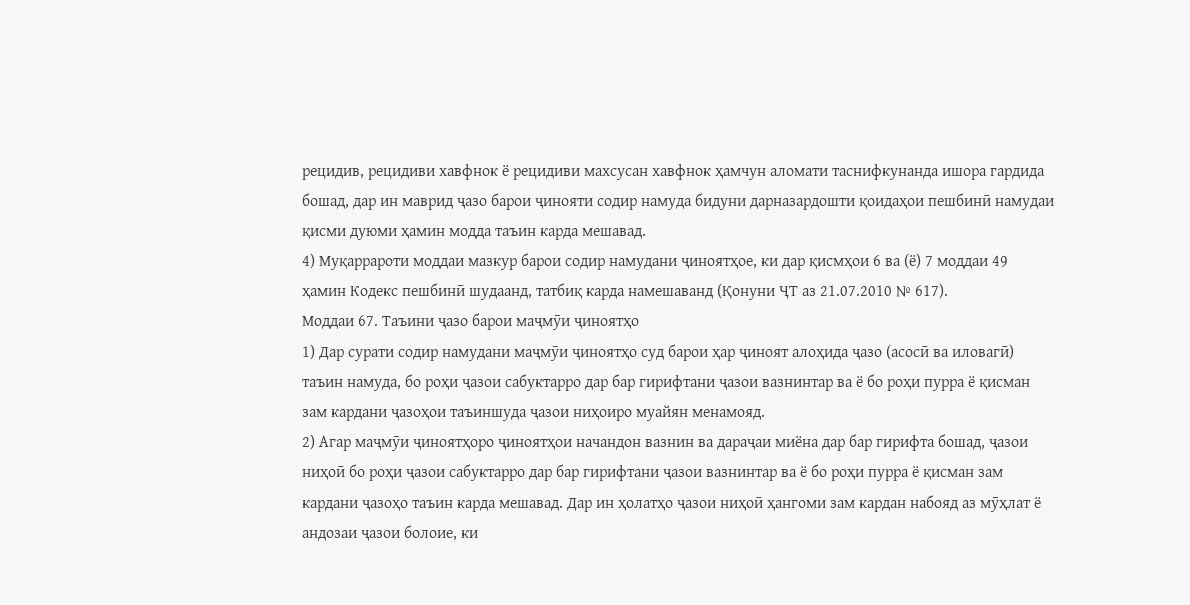рецидив, рецидиви хавфнок ё рецидиви махсусан хавфнок ҳамчун аломати таснифкунанда ишора гардида бошад, дар ин маврид ҷазо барои ҷинояти содир намуда бидуни дарназардошти қоидаҳои пешбинӣ намудаи қисми дуюми ҳамин модда таъин карда мешавад.
4) Муқаррароти моддаи мазкур барои содир намудани ҷиноятҳое, ки дар қисмҳои 6 ва (ё) 7 моддаи 49 ҳамин Кодекс пешбинӣ шудаанд, татбиқ карда намешаванд (Қонуни ҶТ аз 21.07.2010 № 617).
Моддаи 67. Таъини ҷазо барои маҷмӯи ҷиноятҳо
1) Дар сурати содир намудани маҷмӯи ҷиноятҳо суд барои ҳар ҷиноят алоҳида ҷазо (асосӣ ва иловагӣ) таъин намуда, бо роҳи ҷазои сабуктарро дар бар гирифтани ҷазои вазнинтар ва ё бо роҳи пурра ё қисман зам кардани ҷазоҳои таъиншуда ҷазои ниҳоиро муайян менамояд.
2) Агар маҷмӯи ҷиноятҳоро ҷиноятҳои начандон вазнин ва дараҷаи миёна дар бар гирифта бошад, ҷазои ниҳоӣ бо роҳи ҷазои сабуктарро дар бар гирифтани ҷазои вазнинтар ва ё бо роҳи пурра ё қисман зам кардани ҷазоҳо таъин карда мешавад. Дар ин ҳолатҳо ҷазои ниҳоӣ ҳангоми зам кардан набояд аз мӯҳлат ё андозаи ҷазои болоие, ки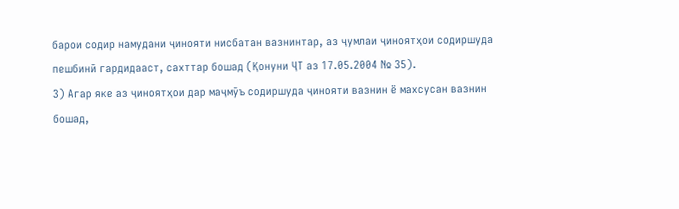барои содир намудани ҷинояти нисбатан вазнинтар, аз ҷумлаи ҷиноятҳои содиршуда пешбинӣ гардидааст, сахттар бошад (Қонуни ҶТ аз 17.05.2004 № 35).
3) Агар яке аз ҷиноятҳои дар маҷмӯъ содиршуда ҷинояти вазнин ё махсусан вазнин бошад,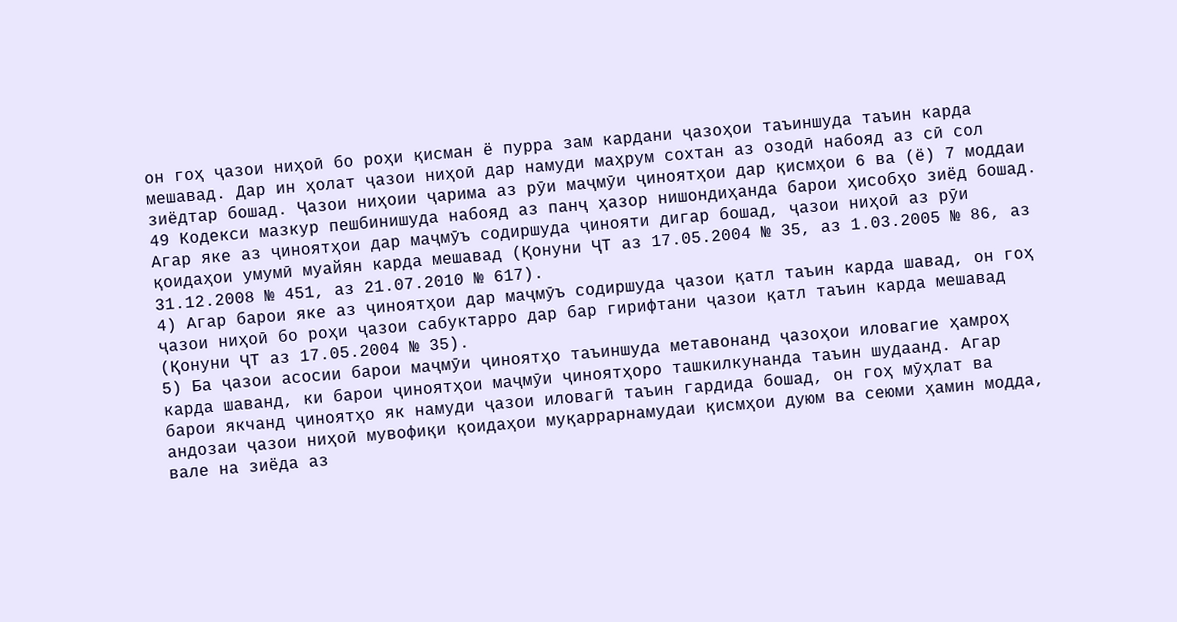он гоҳ ҷазои ниҳоӣ бо роҳи қисман ё пурра зам кардани ҷазоҳои таъиншуда таъин карда мешавад. Дар ин ҳолат ҷазои ниҳоӣ дар намуди маҳрум сохтан аз озодӣ набояд аз сӣ сол зиёдтар бошад. Ҷазои ниҳоии ҷарима аз рӯи маҷмӯи ҷиноятҳои дар қисмҳои 6 ва (ё) 7 моддаи 49 Кодекси мазкур пешбинишуда набояд аз панҷ ҳазор нишондиҳанда барои ҳисобҳо зиёд бошад. Агар яке аз ҷиноятҳои дар маҷмӯъ содиршуда ҷинояти дигар бошад, ҷазои ниҳоӣ аз рӯи қоидаҳои умумӣ муайян карда мешавад (Қонуни ҶТ аз 17.05.2004 № 35, аз 1.03.2005 № 86, аз 31.12.2008 № 451, аз 21.07.2010 № 617).
4) Агар барои яке аз ҷиноятҳои дар маҷмӯъ содиршуда ҷазои қатл таъин карда шавад, он гоҳ ҷазои ниҳоӣ бо роҳи ҷазои сабуктарро дар бар гирифтани ҷазои қатл таъин карда мешавад (Қонуни ҶТ аз 17.05.2004 № 35).
5) Ба ҷазои асосии барои маҷмӯи ҷиноятҳо таъиншуда метавонанд ҷазоҳои иловагие ҳамроҳ карда шаванд, ки барои ҷиноятҳои маҷмӯи ҷиноятҳоро ташкилкунанда таъин шудаанд. Агар барои якчанд ҷиноятҳо як намуди ҷазои иловагӣ таъин гардида бошад, он гоҳ мӯҳлат ва андозаи ҷазои ниҳоӣ мувофиқи қоидаҳои муқаррарнамудаи қисмҳои дуюм ва сеюми ҳамин модда, вале на зиёда аз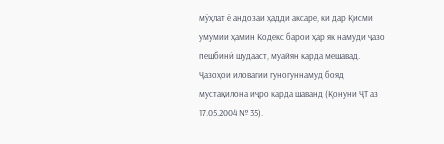мӯҳлат ё андозаи ҳадди аксаре, ки дар Қисми умумии ҳамин Кодекс барои ҳар як намуди ҷазо пешбинӣ шудааст, муайян карда мешавад. Ҷазоҳои иловагии гуногуннамуд бояд мустақилона иҷро карда шаванд (Қонуни ҶТ аз 17.05.2004 № 35).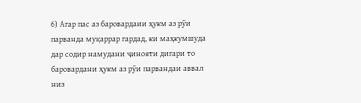6) Агар пас аз баровардаии ҳукм аз рӯи парванда муқаррар гардад, ки маҳкумшуда дар содир намудани ҷинояти дигари то баровардани ҳукм аз рӯи парвандаи аввал низ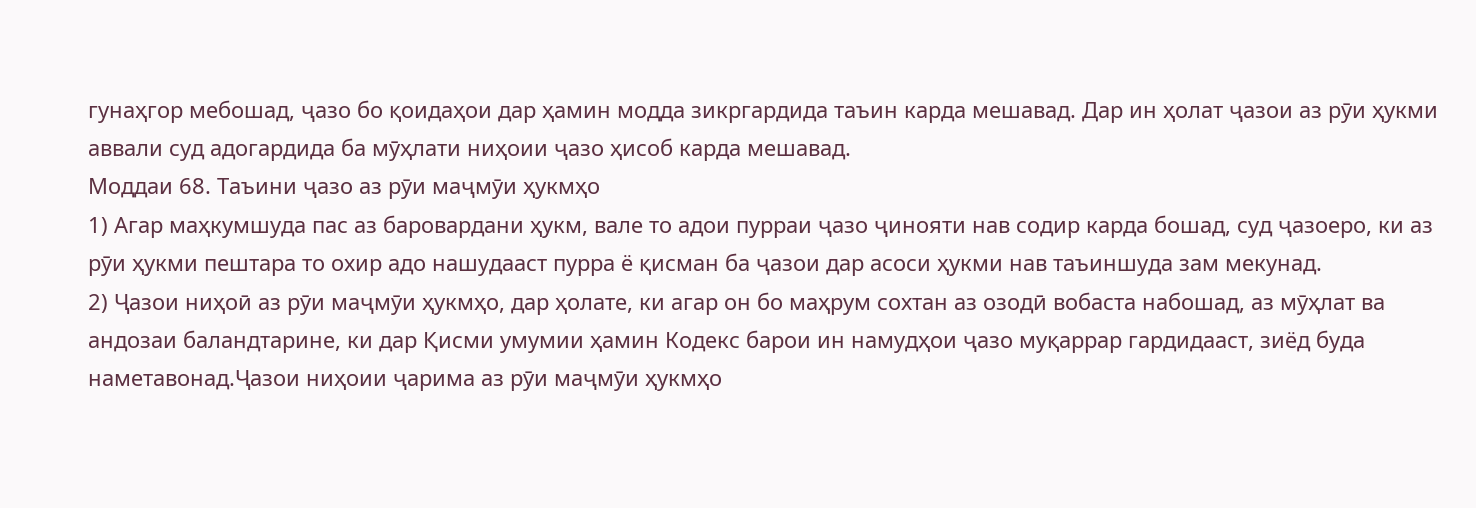гунаҳгор мебошад, ҷазо бо қоидаҳои дар ҳамин модда зикргардида таъин карда мешавад. Дар ин ҳолат ҷазои аз рӯи ҳукми аввали суд адогардида ба мӯҳлати ниҳоии ҷазо ҳисоб карда мешавад.
Моддаи 68. Таъини ҷазо аз рӯи маҷмӯи ҳукмҳо
1) Агар маҳкумшуда пас аз баровардани ҳукм, вале то адои пурраи ҷазо ҷинояти нав содир карда бошад, суд ҷазоеро, ки аз рӯи ҳукми пештара то охир адо нашудааст пурра ё қисман ба ҷазои дар асоси ҳукми нав таъиншуда зам мекунад.
2) Ҷазои ниҳоӣ аз рӯи маҷмӯи ҳукмҳо, дар ҳолате, ки агар он бо маҳрум сохтан аз озодӣ вобаста набошад, аз мӯҳлат ва андозаи баландтарине, ки дар Қисми умумии ҳамин Кодекс барои ин намудҳои ҷазо муқаррар гардидааст, зиёд буда наметавонад.Ҷазои ниҳоии ҷарима аз рӯи маҷмӯи ҳукмҳо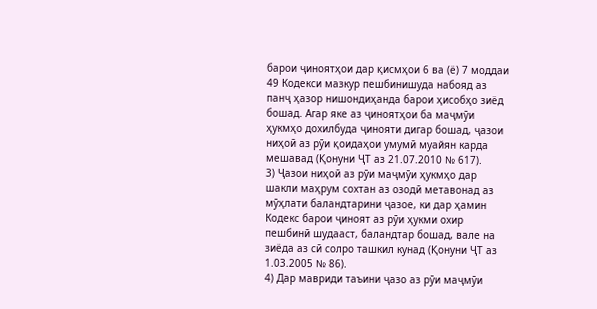барои ҷиноятҳои дар қисмҳои 6 ва (ё) 7 моддаи 49 Кодекси мазкур пешбинишуда набояд аз панҷ ҳазор нишондиҳанда барои ҳисобҳо зиёд бошад. Агар яке аз ҷиноятҳои ба маҷмӯи ҳукмҳо дохилбуда ҷинояти дигар бошад, ҷазои ниҳоӣ аз рӯи қоидаҳои умумӣ муайян карда мешавад (Қонуни ҶТ аз 21.07.2010 № 617).
3) Ҷазои ниҳоӣ аз рӯи маҷмӯи ҳукмҳо дар шакли маҳрум сохтан аз озодӣ метавонад аз мӯҳлати баландтарини ҷазое, ки дар ҳамин Кодекс барои ҷиноят аз рӯи ҳукми охир пешбинӣ шудааст, баландтар бошад, вале на зиёда аз сӣ солро ташкил кунад (Қонуни ҶТ аз 1.03.2005 № 86).
4) Дар мавриди таъини ҷазо аз рӯи маҷмӯи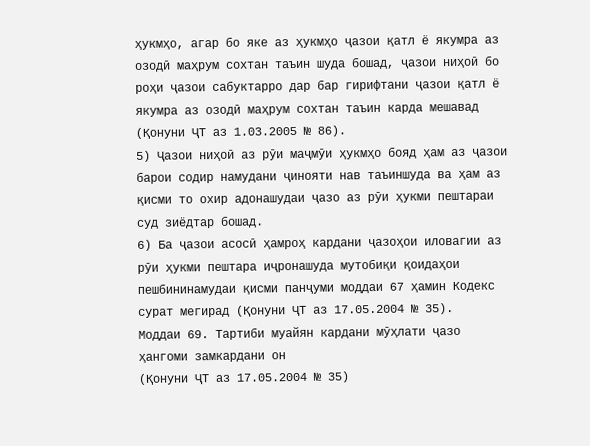ҳукмҳо, агар бо яке аз ҳукмҳо ҷазои қатл ё якумра аз озодӣ маҳрум сохтан таъин шуда бошад, ҷазои ниҳоӣ бо роҳи ҷазои сабуктарро дар бар гирифтани ҷазои қатл ё якумра аз озодӣ маҳрум сохтан таъин карда мешавад (Қонуни ҶТ аз 1.03.2005 № 86).
5) Ҷазои ниҳоӣ аз рӯи маҷмӯи ҳукмҳо бояд ҳам аз ҷазои барои содир намудани ҷинояти нав таъиншуда ва ҳам аз қисми то охир адонашудаи ҷазо аз рӯи ҳукми пештараи суд зиёдтар бошад.
6) Ба ҷазои асосӣ ҳамроҳ кардани ҷазоҳои иловагии аз рӯи ҳукми пештара иҷронашуда мутобиқи қоидаҳои пешбининамудаи қисми панҷуми моддаи 67 ҳамин Кодекс сурат мегирад (Қонуни ҶТ аз 17.05.2004 № 35).
Моддаи 69. Тартиби муайян кардани мӯҳлати ҷазо ҳангоми замкардани он
(Қонуни ҶТ аз 17.05.2004 № 35)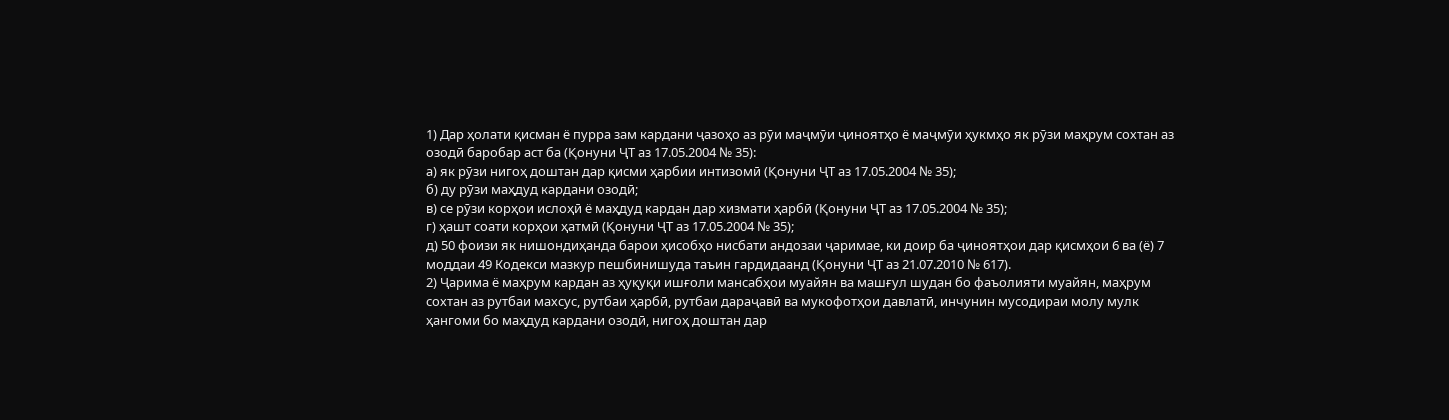1) Дар ҳолати қисман ё пурра зам кардани ҷазоҳо аз рӯи маҷмӯи ҷиноятҳо ё маҷмӯи ҳукмҳо як рӯзи маҳрум сохтан аз озодӣ баробар аст ба (Қонуни ҶТ аз 17.05.2004 № 35):
а) як рӯзи нигоҳ доштан дар қисми ҳарбии интизомӣ (Қонуни ҶТ аз 17.05.2004 № 35);
б) ду рӯзи маҳдуд кардани озодӣ;
в) се рӯзи корҳои ислоҳӣ ё маҳдуд кардан дар хизмати ҳарбӣ (Қонуни ҶТ аз 17.05.2004 № 35);
г) ҳашт соати корҳои ҳатмӣ (Қонуни ҶТ аз 17.05.2004 № 35);
д) 50 фоизи як нишондиҳанда барои ҳисобҳо нисбати андозаи ҷаримае, ки доир ба ҷиноятҳои дар қисмҳои 6 ва (ё) 7 моддаи 49 Кодекси мазкур пешбинишуда таъин гардидаанд (Қонуни ҶТ аз 21.07.2010 № 617).
2) Ҷарима ё маҳрум кардан аз ҳуқуқи ишғоли мансабҳои муайян ва машғул шудан бо фаъолияти муайян, маҳрум сохтан аз рутбаи махсус, рутбаи ҳарбӣ, рутбаи дараҷавӣ ва мукофотҳои давлатӣ, инчунин мусодираи молу мулк ҳангоми бо маҳдуд кардани озодӣ, нигоҳ доштан дар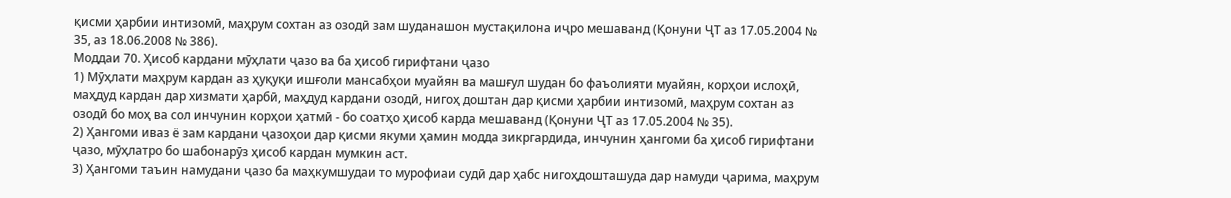қисми ҳарбии интизомӣ, маҳрум сохтан аз озодӣ зам шуданашон мустақилона иҷро мешаванд (Қонуни ҶТ аз 17.05.2004 № 35, аз 18.06.2008 № 386).
Моддаи 70. Ҳисоб кардани мӯҳлати ҷазо ва ба ҳисоб гирифтани ҷазо
1) Мӯҳлати маҳрум кардан аз ҳуқуқи ишғоли мансабҳои муайян ва машғул шудан бо фаъолияти муайян, корҳои ислоҳӣ, маҳдуд кардан дар хизмати ҳарбӣ, маҳдуд кардани озодӣ, нигоҳ доштан дар қисми ҳарбии интизомӣ, маҳрум сохтан аз озодӣ бо моҳ ва сол инчунин корҳои ҳатмӣ - бо соатҳо ҳисоб карда мешаванд (Қонуни ҶТ аз 17.05.2004 № 35).
2) Ҳангоми иваз ё зам кардани ҷазоҳои дар қисми якуми ҳамин модда зикргардида, инчунин ҳангоми ба ҳисоб гирифтани ҷазо, мӯҳлатро бо шабонарӯз ҳисоб кардан мумкин аст.
3) Ҳангоми таъин намудани ҷазо ба маҳкумшудаи то мурофиаи судӣ дар ҳабс нигоҳдошташуда дар намуди ҷарима, маҳрум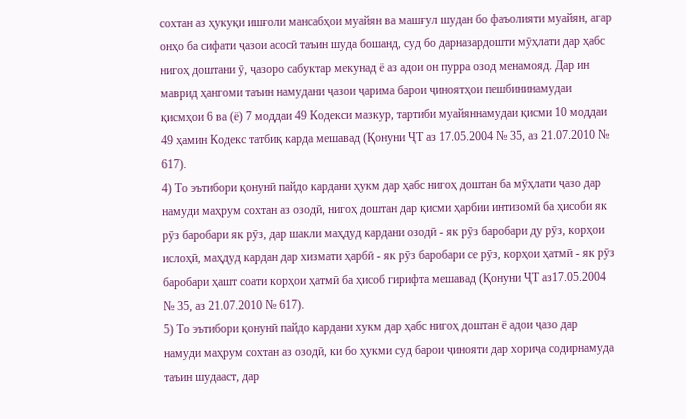сохтан аз ҳукуқи ишғоли мансабҳои муайян ва машғул шудан бо фаъолияти муайян, агар онҳо ба сифати ҷазои асосӣ таъин шуда бошанд, суд бо дарназардошти мӯҳлати дар ҳабс нигоҳ доштани ӯ, ҷазоро сабуктар мекунад ё аз адои он пурра озод менамояд. Дар ин маврид ҳангоми таъин намудани ҷазои ҷарима барои ҷиноятҳои пешбининамудаи қисмҳои 6 ва (ё) 7 моддаи 49 Кодекси мазкур, тартиби муайяннамудаи қисми 10 моддаи 49 ҳамин Кодекс татбиқ карда мешавад (Қонуни ҶТ аз 17.05.2004 № 35, аз 21.07.2010 № 617).
4) То эътибори қонунӣ пайдо кардани ҳукм дар ҳабс нигоҳ доштан ба мӯҳлати ҷазо дар намуди маҳрум сохтан аз озодӣ, нигоҳ доштан дар қисми ҳарбии интизомӣ ба ҳисоби як рӯз баробари як рӯз, дар шакли маҳдуд кардани озодӣ - як рӯз баробари ду рӯз, корҳои ислоҳӣ, маҳдуд кардан дар хизмати ҳарбӣ - як рӯз баробари се рӯз, корҳои ҳатмӣ - як рӯз баробари ҳашт соати корҳои ҳатмӣ ба ҳисоб гирифта мешавад (Қонуни ҶТ аз17.05.2004 № 35, аз 21.07.2010 № 617).
5) То эътибори қонунӣ пайдо кардани хукм дар ҳабс нигоҳ доштан ё адои ҷазо дар намуди маҳрум сохтан аз озодӣ, ки бо ҳукми суд барои ҷинояти дар хориҷа содирнамуда таъин шудааст, дар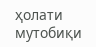ҳолати мутобиқи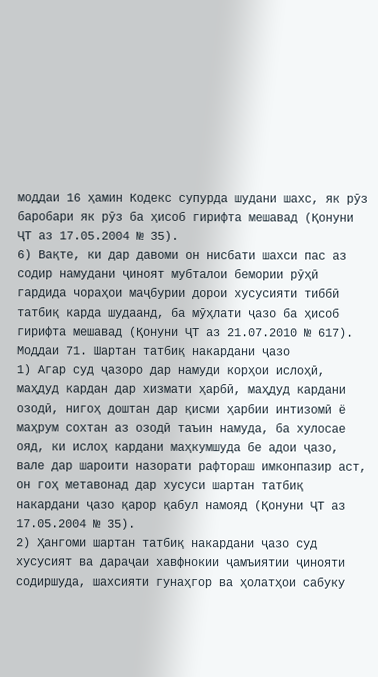моддаи 16 ҳамин Кодекс супурда шудани шахс, як рӯз баробари як рӯз ба ҳисоб гирифта мешавад (Қонуни ҶТ аз 17.05.2004 № 35).
6) Вақте, ки дар давоми он нисбати шахси пас аз содир намудани ҷиноят мубталои бемории рӯҳӣ гардида чораҳои маҷбурии дорои хусусияти тиббӣ татбиқ карда шудаанд, ба мӯҳлати ҷазо ба ҳисоб гирифта мешавад (Қонуни ҶТ аз 21.07.2010 № 617).
Моддаи 71. Шартан татбиқ накардани ҷазо
1) Агар суд ҷазоро дар намуди корҳои ислоҳӣ, маҳдуд кардан дар хизмати ҳарбӣ, маҳдуд кардани озодӣ, нигоҳ доштан дар қисми ҳарбии интизомӣ ё маҳрум сохтан аз озодӣ таъин намуда, ба хулосае ояд, ки ислоҳ кардани маҳкумшуда бе адои ҷазо, вале дар шароити назорати рафтораш имконпазир аст, он гоҳ метавонад дар хусуси шартан татбиқ накардани ҷазо қарор қабул намояд (Қонуни ҶТ аз 17.05.2004 № 35).
2) Ҳангоми шартан татбиқ накардани ҷазо суд хусусият ва дараҷаи хавфнокии ҷамъиятии ҷинояти содиршуда, шахсияти гунаҳгор ва ҳолатҳои сабуку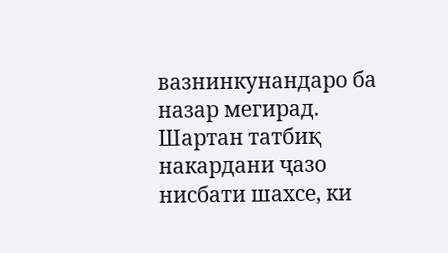вазнинкунандаро ба назар мегирад. Шартан татбиқ накардани ҷазо нисбати шахсе, ки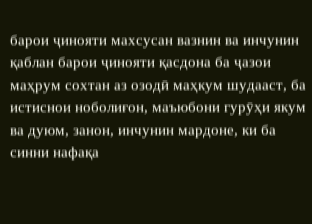барои ҷинояти махсусан вазнин ва инчунин қаблан барои ҷинояти қасдона ба ҷазои маҳрум сохтан аз озодӣ маҳкум шудааст, ба истиснои ноболиғон, маъюбони гурӯҳи якум ва дуюм, занон, инчунин мардоне, ки ба синни нафақа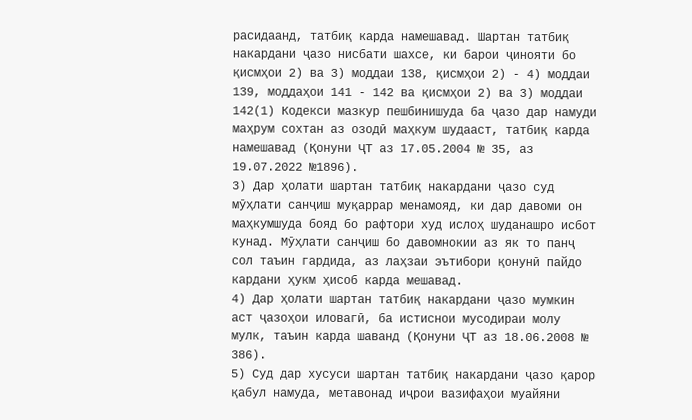расидаанд, татбиқ карда намешавад. Шартан татбиқ накардани ҷазо нисбати шахсе, ки барои ҷинояти бо қисмҳои 2) ва 3) моддаи 138, қисмҳои 2) - 4) моддаи 139, моддаҳои 141 - 142 ва қисмҳои 2) ва 3) моддаи 142(1) Кодекси мазкур пешбинишуда ба ҷазо дар намуди маҳрум сохтан аз озодӣ маҳкум шудааст, татбиқ карда намешавад (Қонуни ҶТ аз 17.05.2004 № 35, аз 19.07.2022 №1896).
3) Дар ҳолати шартан татбиқ накардани ҷазо суд мӯҳлати санҷиш муқаррар менамояд, ки дар давоми он маҳкумшуда бояд бо рафтори худ ислоҳ шуданашро исбот кунад. Мӯҳлати санҷиш бо давомнокии аз як то панҷ сол таъин гардида, аз лаҳзаи эътибори қонунӣ пайдо кардани ҳукм ҳисоб карда мешавад.
4) Дар ҳолати шартан татбиқ накардани ҷазо мумкин аст ҷазоҳои иловагӣ, ба истиснои мусодираи молу мулк, таъин карда шаванд (Қонуни ҶТ аз 18.06.2008 № 386).
5) Суд дар хусуси шартан татбиқ накардани ҷазо қарор қабул намуда, метавонад иҷрои вазифаҳои муайяни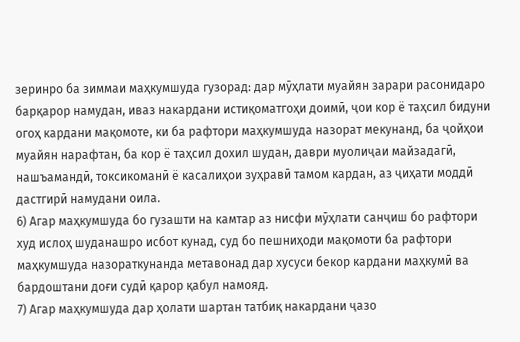зеринро ба зиммаи маҳкумшуда гузорад: дар мӯҳлати муайян зарари расонидаро барқарор намудан, иваз накардани истиқоматгоҳи доимӣ, ҷои кор ё таҳсил бидуни огоҳ кардани мақомоте, ки ба рафтори маҳкумшуда назорат мекунанд, ба ҷойҳои муайян нарафтан, ба кор ё таҳсил дохил шудан, даври муолиҷаи майзадагӣ, нашъамандӣ, токсикоманӣ ё касалиҳои зуҳравӣ тамом кардан, аз ҷиҳати моддӣ дастгирӣ намудани оила.
6) Агар маҳкумшуда бо гузашти на камтар аз нисфи мӯҳлати санҷиш бо рафтори худ ислоҳ шуданашро исбот кунад, суд бо пешниҳоди мақомоти ба рафтори маҳкумшуда назораткунанда метавонад дар хусуси бекор кардани маҳкумӣ ва бардоштани доғи судӣ қарор қабул намояд.
7) Агар маҳкумшуда дар ҳолати шартан татбиқ накардани ҷазо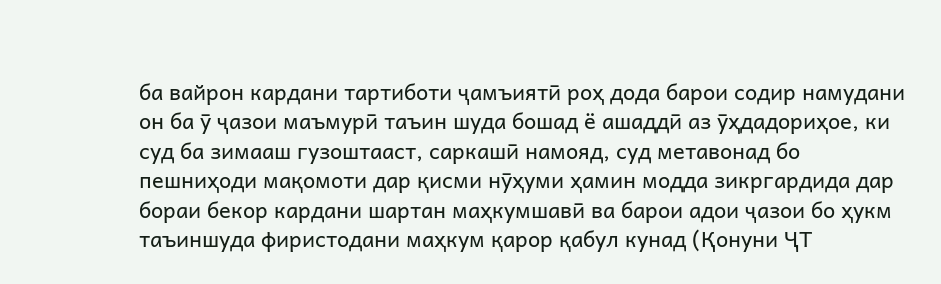ба вайрон кардани тартиботи ҷамъиятӣ роҳ дода барои содир намудани он ба ӯ ҷазои маъмурӣ таъин шуда бошад ё ашаддӣ аз ӯҳдадориҳое, ки суд ба зимааш гузоштааст, саркашӣ намояд, суд метавонад бо пешниҳоди мақомоти дар қисми нӯҳуми ҳамин модда зикргардида дар бораи бекор кардани шартан маҳкумшавӣ ва барои адои ҷазои бо ҳукм таъиншуда фиристодани маҳкум қарор қабул кунад (Қонуни ҶТ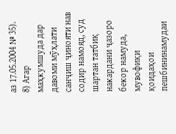аз 17.05.2004 № 35).
8) Агар маҳкумшуда дар давоми мӯҳлати санҷиш ҷинояти нав содир намояд, суд шартан татбиқ накардани ҷазоро бекор намуда, мувофиқи қоидаҳои пешбининамудаи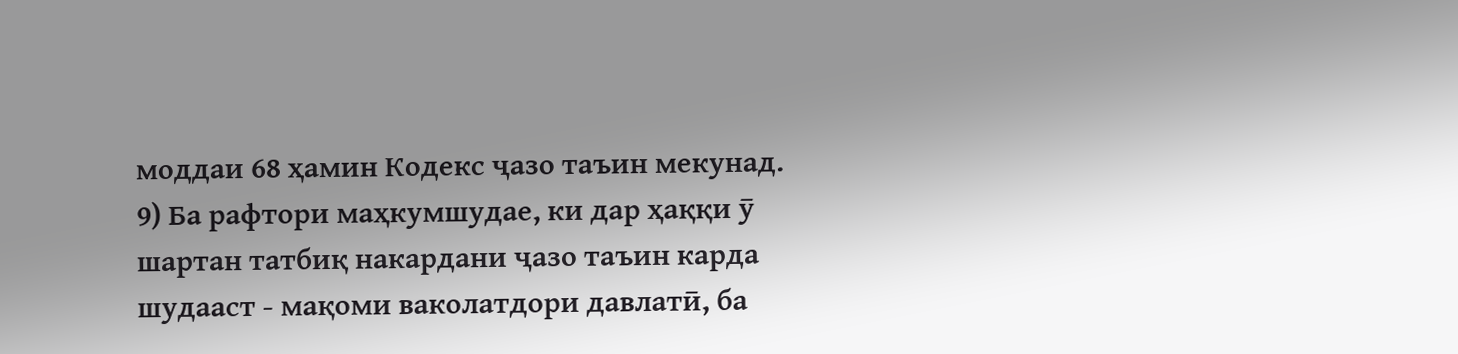моддаи 68 ҳамин Кодекс ҷазо таъин мекунад.
9) Ба рафтори маҳкумшудае, ки дар ҳаққи ӯ шартан татбиқ накардани ҷазо таъин карда шудааст - мақоми ваколатдори давлатӣ, ба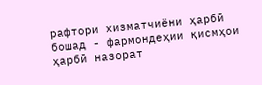рафтори хизматчиёни ҳарбӣ бошад - фармондеҳии қисмҳои ҳарбӣ назорат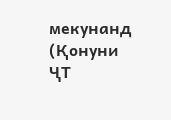мекунанд (Қонуни ҶТ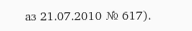аз 21.07.2010 № 617).